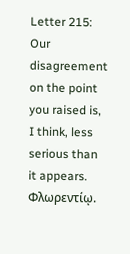Letter 215: Our disagreement on the point you raised is, I think, less serious than it appears.
Φλωρεντίῳ.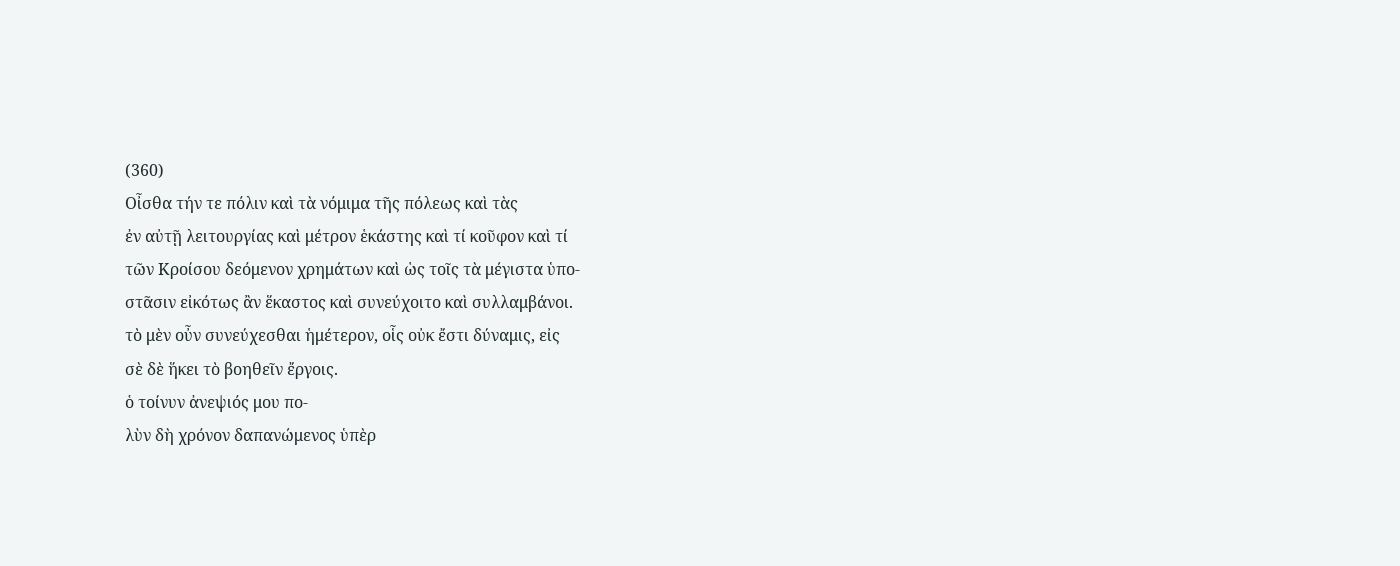(360)
Οἶσθα τήν τε πόλιν καὶ τὰ νόμιμα τῆς πόλεως καὶ τὰς
ἐν αὐτῇ λειτουργίας καὶ μέτρον ἑκάστης καὶ τί κοῦφον καὶ τί
τῶν Κροίσου δεόμενον χρημάτων καὶ ὡς τοῖς τὰ μέγιστα ὑπο-
στᾶσιν εἰκότως ἂν ἕκαστος καὶ συνεύχοιτο καὶ συλλαμβάνοι.
τὸ μὲν οὖν συνεύχεσθαι ἡμέτερον, οἷς οὐκ ἔστι δύναμις, εἰς
σὲ δὲ ἥκει τὸ βοηθεῖν ἔργοις.
ὁ τοίνυν ἀνεψιός μου πο-
λὺν δὴ χρόνον δαπανώμενος ὑπὲρ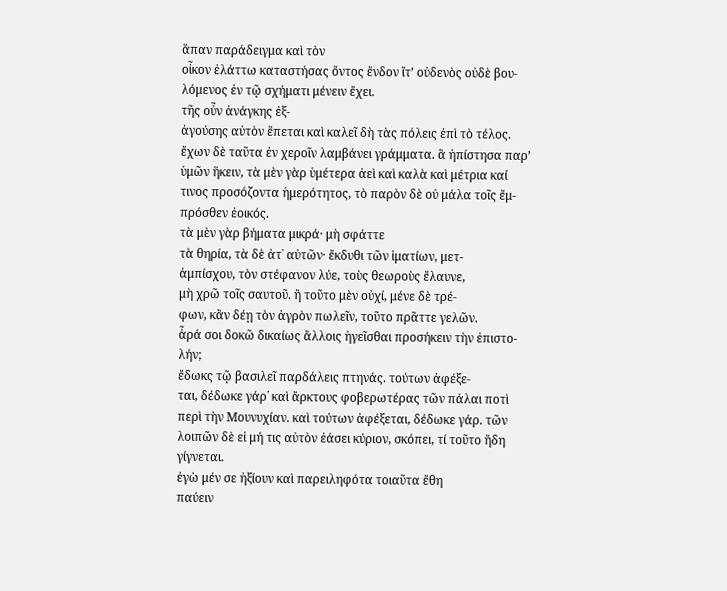ἅπαν παράδειγμα καὶ τὸν
οἶκον ἐλάττω καταστήσας ὄντος ἔνδον ἴτ’ οὐδενὸς οὐδὲ βου-
λόμενος ἐν τῷ σχήματι μένειν ἔχει.
τῆς οὖν ἀνάγκης ἐξ-
ἀγούσης αὐτὸν ἕπεται καὶ καλεῖ δὴ τὰς πόλεις ἐπὶ τὸ τέλος.
ἔχων δὲ ταῦτα ἐν χεροῖν λαμβάνει γράμματα. ἃ ἠπίστησα παρ’
ὑμῶν ἥκειν, τὰ μὲν γὰρ ὑμέτερα ἀεὶ καὶ καλὰ καὶ μέτρια καί
τινος προσόζοντα ἡμερότητος, τὸ παρὸν δὲ οὐ μάλα τοῖς ἔμ-
πρόσθεν ἐοικός.
τὰ μὲν γὰρ βήματα μικρά· μὴ σφάττε
τὰ θηρία, τὰ δὲ ἀτ᾿ αὐτῶν· ἔκδυθι τῶν ἱματίων, μετ-
ἀμπίσχου, τὸν στέφανον λύε, τοὺς θεωροὺς ἔλαυνε,
μὴ χρῶ τοῖς σαυτοῦ. ἢ τοῦτο μὲν οὐχί, μένε δὲ τρέ-
φων, κἂν δέῃ τὸν ἀγρὸν πωλεῖν, τοῦτο πρᾶττε γελῶν.
ἆρά σοι δοκῶ δικαίως ἄλλοις ἡγεῖσθαι προσήκειν τὴν ἐπιστο-
λήν;
ἔδωκς τῷ βασιλεῖ παρδάλεις πτηνάς. τούτων ἀφέξε-
ται, δέδωκε γάρ῾ καὶ ἄρκτους φοβερωτέρας τῶν πάλαι ποτὶ
περὶ τὴν Μουνυχίαν. καὶ τούτων ἀφέξεται, δέδωκε γάρ. τῶν
λοιπῶν δὲ εἰ μή τις αὐτὸν ἐάσει κύριον, σκόπει, τί τοῦτο ἤδη
γίγνεται.
ἐγὼ μέν σε ἠξίουν καὶ παρειληφότα τοιαῦτα ἔθη
παύειν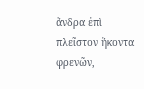ἄνδρα ἐπὶ πλεῖστον ἥκοντα φρενῶν,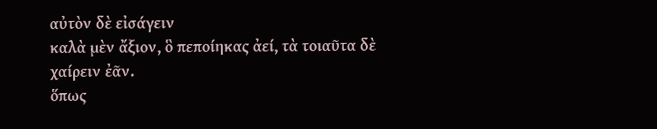αὐτὸν δὲ εἰσάγειν
καλὰ μὲν ἄξιον, ὃ πεποίηκας ἀεί, τὰ τοιαῦτα δὲ χαίρειν ἐᾶν.
ὅπως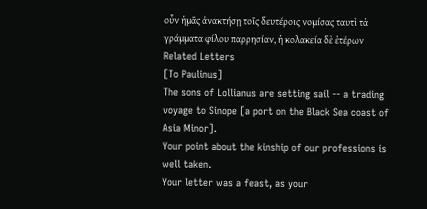οὖν ἡμᾶς ἀνακτήσῃ τοῖς δευτέροις νομίσας ταυτὶ τὰ
γράμματα φίλου παρρησίαν, ἡ κολακεία δὲ ἑτέρων
Related Letters
[To Paulinus]
The sons of Lollianus are setting sail -- a trading voyage to Sinope [a port on the Black Sea coast of Asia Minor].
Your point about the kinship of our professions is well taken.
Your letter was a feast, as your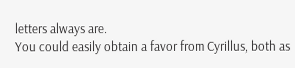letters always are.
You could easily obtain a favor from Cyrillus, both as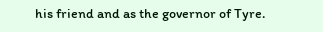his friend and as the governor of Tyre.